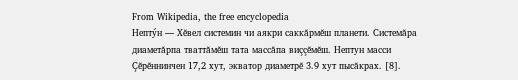From Wikipedia, the free encyclopedia
Непту́н — Хĕвел системин чи аякри саккăрмĕш планети. Системăра диаметăрпа тваттăмĕш тата массăпа виççĕмĕш. Нептун масси Çĕрĕннинчен 17,2 хут, экватор диаметрĕ 3.9 хут пысăкрах. [8].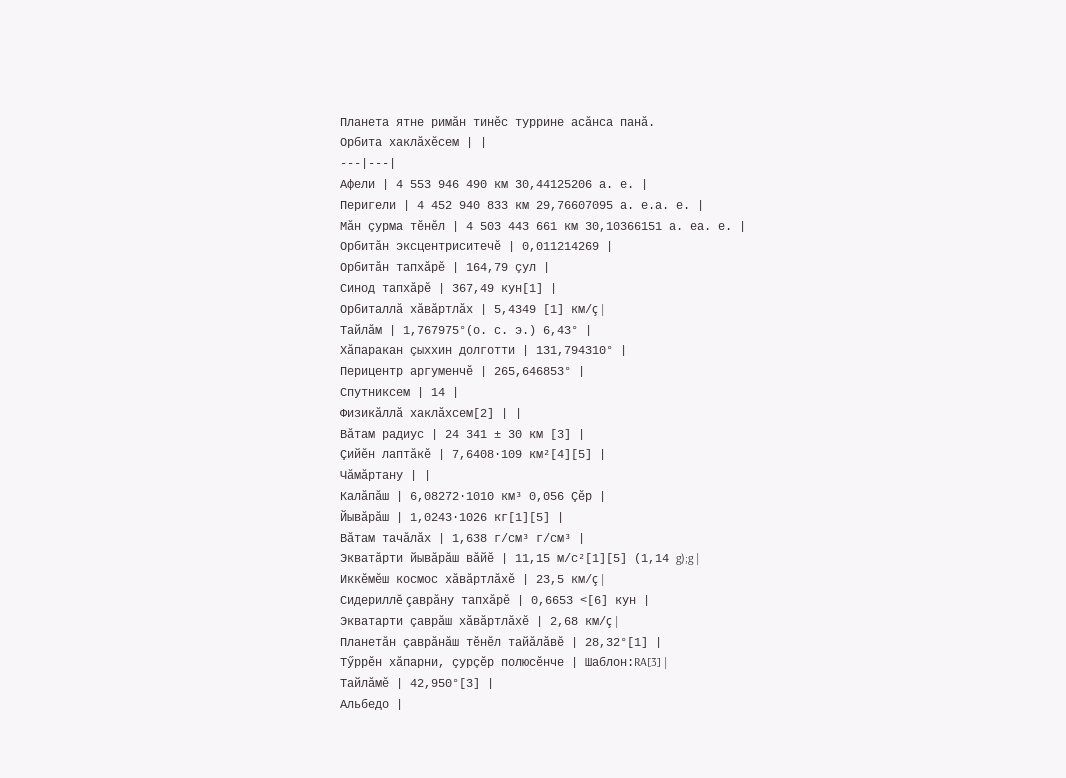Планета ятне римăн тинĕс туррине асăнса панă.
Орбита хаклăхĕсем | |
---|---|
Афели | 4 553 946 490 км 30,44125206 а. е. |
Перигели | 4 452 940 833 км 29,76607095 а. е.а. е. |
Мăн çурма тĕнĕл | 4 503 443 661 км 30,10366151 а. еа. е. |
Орбитăн эксцентриситечĕ | 0,011214269 |
Орбитăн тапхăрĕ | 164,79 çул |
Синод тапхăрĕ | 367,49 кун[1] |
Орбиталлă хăвăртлăх | 5,4349 [1] км/ç |
Тайлăм | 1,767975°(о. с. э.) 6,43° |
Хăпаракан çыххин долготти | 131,794310° |
Перицентр аргуменчĕ | 265,646853° |
Спутниксем | 14 |
Физикăллă хаклăхсем[2] | |
Вăтам радиус | 24 341 ± 30 км [3] |
Çийĕн лаптăкĕ | 7,6408·109 км²[4][5] |
Чăмăртану | |
Калăпăш | 6,08272·1010 км³ 0,056 Çĕр |
Йывăрăш | 1,0243·1026 кг[1][5] |
Вăтам тачăлăх | 1,638 г/см³ г/см³ |
Экватăрти йывăрăш вăйĕ | 11,15 м/с²[1][5] (1,14 g);g |
Иккĕмĕш космос хăвăртлăхĕ | 23,5 км/ç |
Сидериллĕ çаврăну тапхăрĕ | 0,6653 <[6] кун |
Экватарти çаврăш хăвăртлăхĕ | 2,68 км/ç |
Планетăн çаврăнăш тĕнĕл тайăлăвĕ | 28,32°[1] |
Тӳррĕн хăпарни, çурçĕр полюсĕнче | Шаблон:RA[3] |
Тайлăмĕ | 42,950°[3] |
Альбедо |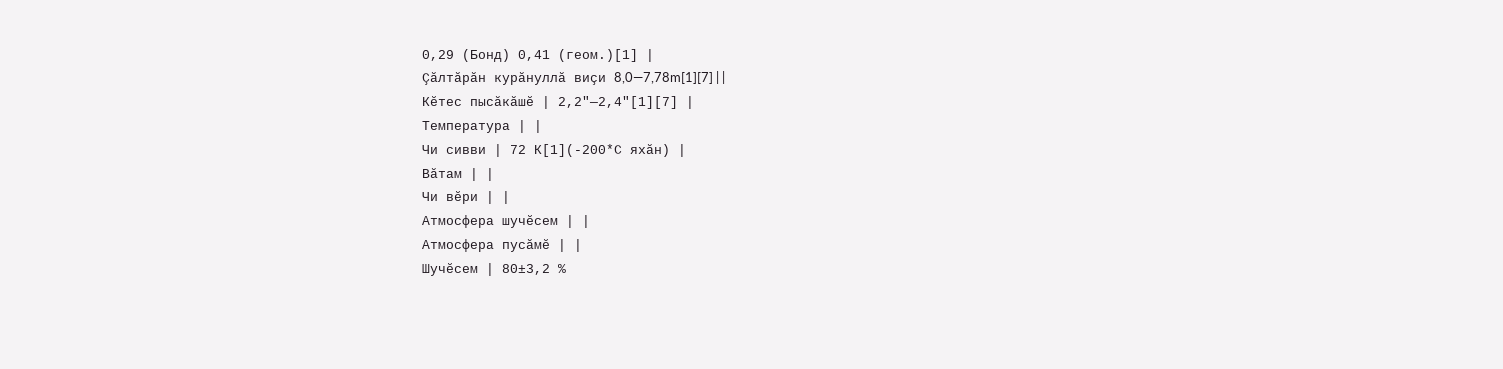0,29 (Бонд) 0,41 (геом.)[1] |
Çăлтăрăн курăнуллă виçи 8,0—7,78m[1][7] | |
Кĕтес пысăкăшĕ | 2,2"—2,4"[1][7] |
Температура | |
Чи сивви | 72 К[1](-200*С яхăн) |
Вăтам | |
Чи вĕри | |
Атмосфера шучĕсем | |
Атмосфера пусăмĕ | |
Шучĕсем | 80±3,2 %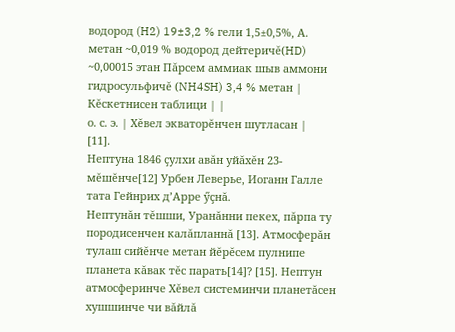водород (H2) 19±3,2 % гели 1,5±0,5%, А. метан ~0,019 % водород дейтеричĕ(HD) ~0,00015 этан Пăрсем аммиак шыв аммони гидросульфичĕ (NH4SH) 3,4 % метан |
Кĕскетнисен таблици | |
о. с. э. | Хĕвел экваторĕнчен шутласан |
[11].
Нептуна 1846 çулхи авăн уйăхĕн 23-мĕшĕнче[12] Урбен Леверье, Иоганн Галле тата Гейнрих д’Арре ӳçнă.
Нептунăн тĕшши, Уранăнни пекех, пăрпа ту породисенчен калăпланнă [13]. Атмосферăн тулаш сийĕнче метан йĕрĕсем пулнипе планета кăвак тĕс парать[14]? [15]. Нептун атмосферинче Хĕвел системинчи планетăсен хушшинче чи вăйлă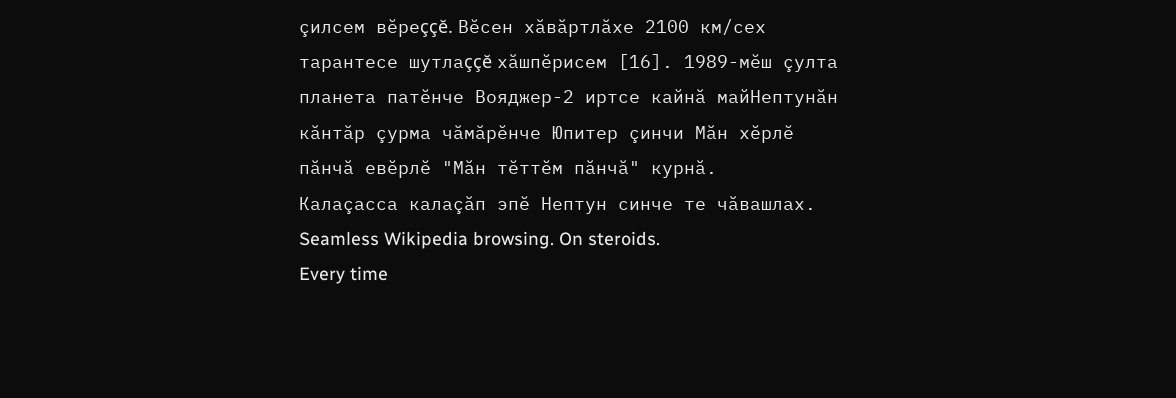çилсем вĕреççĕ. Вĕсен хăвăртлăхе 2100 км/сех тарантесе шутлаççĕ хăшпĕрисем [16]. 1989-мĕш çулта планета патĕнче Вояджер-2 иртсе кайнă майНептунăн кăнтăр çурма чăмăрĕнче Юпитер çинчи Мăн хĕрлĕ пăнчă евĕрлĕ "Мăн тĕттĕм пăнчă" курнă.
Калаçасса калаçăп эпĕ Нептун синче те чăвашлах.
Seamless Wikipedia browsing. On steroids.
Every time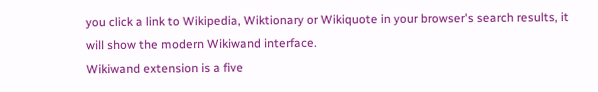you click a link to Wikipedia, Wiktionary or Wikiquote in your browser's search results, it will show the modern Wikiwand interface.
Wikiwand extension is a five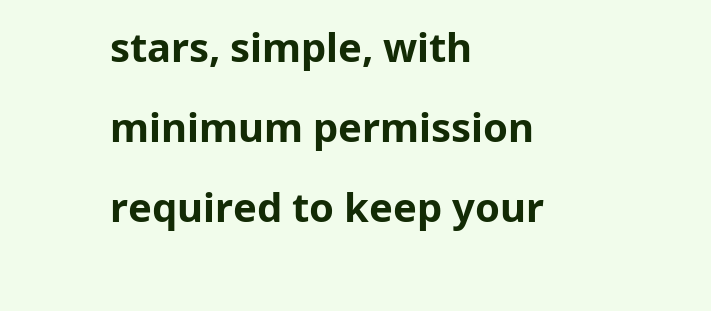stars, simple, with minimum permission required to keep your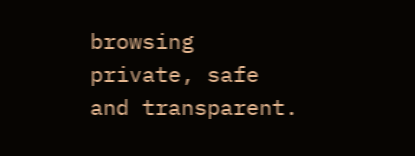browsing private, safe and transparent.